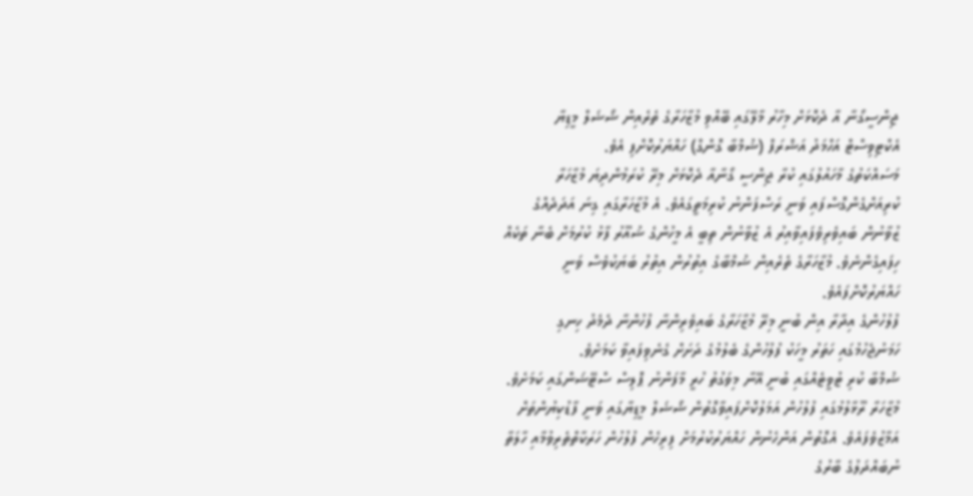ޖިންސީގޯނާ އާ ދެކޮޅަށް މިހާރު މާލޭގައި ބޭއްވި މުޒާހަރާގެ ތެރެއިން ޝޯޝަލް މީޑިޔާ އެކްޓިވިސްޓް އަހްމަދު އަޝްރަފް (ޝުމްބާ ގޮންގް) ހައްޔަރުކޮށްފި އެވެ.
މަސައްކަތުގެ މާހައުލުގައި ކުރާ ޖިންސީ ގޯނާއާ ދެކޮޅަށް މިރޭ ކުރަމުންދިޔަ މުޒާހަރާ ކުރިއަށްގެންގޮސްފައި ވަނީ ރަސްފަންނު ކުރިމަތީގައެވެ. އެ މުޒާހަރާގައި ގިނަ އަދަދެއްގެ ޒުވާނުން ބައިވެރިވެފައިވާއިރު އެ ޒުވާނުން ތިބީ އެ މީހުންގެ ޝުއޫރު ފާޅު ކުރުމަށް ބެނާ ތަކެއް ހިފައިގެންނެވެ. މުޒާހަރާގެ ތެރެއިން ޝުމްބާގެ އިތުރުން އިތުރު ބަޔަކުވެސް ވަނީ ހައްޔަރުކޮށްފައެވެ.
ފުލުހުންގެ އިދާރާ އިން ބުނީ މިރޭ މުޒާހަރާގެ ބައިވެރިންނާ ފުހުންނާ ދެމެދު ހިނގި ހަމަނުޖެހުމުގައި ހަތަރު މީހަކު ފުލުހުންގެ ބެލުމުގެ ދަށަށް ގެނެވިފައިވާ ކަމަށެވެ.
ޝުމްބާ ކުރި ޓުވީޓެއްގައި ބުނީ އޭނާ މިވަގުތު ހުރީ މާފަންނު ޕޮލިސް ސްޓޭޝަންގައި ކަމަށެވެ. މުޒާހަރާ ރޫޅާލުމުގައި ފުލުހުން އަމަލުކޮށްފައިވާގޮތުން ޝޯޝަލް މީޑިޔާގައި ވަނީ ފާޑުކިޔުންތަށް އަމާޒުވެފައެވެ. އެގޮތުން އަންހެނުން ހައްޔަރުކުރުމަށް ފިރިހެން ފުލުހުން ހަރަކާތްތެރިވުމާއި ހާލަތާ ނުބައްދަލުގެ ބާރުގެ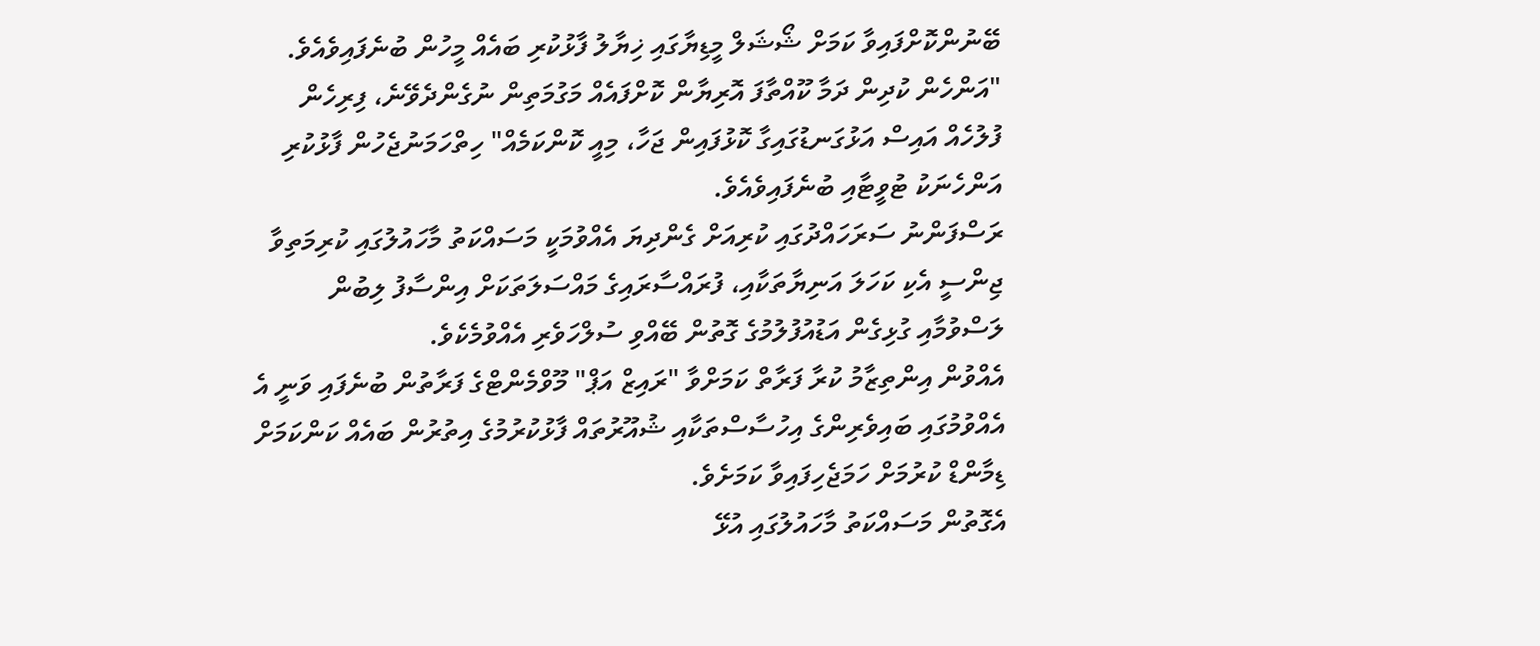ބޭނުންކޮށްފައިވާ ކަމަށް ޝޯޝަލް މީޑިޔާގައި ޚިޔާލު ފާޅުކުރި ބައެއް މީހުން ބުނެފައިވެއެވެ.
"އަންހެން ކުދިން ދަމާ ކޫއްތާފަ އޮރިޔާން ކޮށްފައެއް މަގުމަތިން ނުގެންދެވޭނެ، ފިރިހެން ފުލުހެއް އައިސް އަޅުގަނޑުގައިގާ ކޮޅުފައިން ޖަހާ، މިއީ ކޮންކަމެއް" ހިތްހަމަނުޖެހުން ފާޅުކުރި އަންހެނަކު ޓުވީޓާއި ބުނެފައިވެއެވެ.
ރަސްފަންނު ސަރަހައްދުގައި ކުރިއަށް ގެންދިޔަ އެއްވުމަކީ މަސައްކަތު މާހައުލުގައި ކުރިމަތިވާ ޖިންސީ އެކި ކަހަލަ އަނިޔާތަކާއި، ފުރައްސާރައިގެ މައްސަލަތަކަށް އިންސާފު ލިބުން ލަސްވުމާއި ގުޅިގެން އަޑުއުފުލުމުގެ ގޮތުން ބޭއްވި ސުލްހަވެރި އެއްވުމެކެވެ.
އެއްވުން އިންތިޒާމު ކުރާ ފަރާތް ކަމަށްވާ "ރައިޒް އަޕް" މޫވްމެންޓްގެ ފަރާތުން ބުނެފައި ވަނީ އެ އެއްވުމުގައި ބައިވެރިންގެ އިހުސާސްތަކާއި ޝުއޫރުތައް ފާޅުކުރުމުގެ އިތުރުން ބައެއް ކަންކަމަށް ޑިމާންޑް ކުރުމަށް ހަމަޖެހިފައިވާ ކަމަށެވެ.
އެގޮތުން މަސައްކަތު މާހައުލުގައި އުޅޭ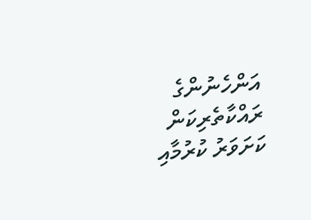އަންހެނުންގެ ރައްކާތެރިކަން ކަށަވަރު ކުރުމާއި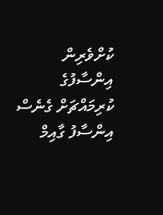ކުށްވެރިން އިންސާފުގެ ކުރިމައްޗަށް ގެނެސް އިންސާފު ގާއިމް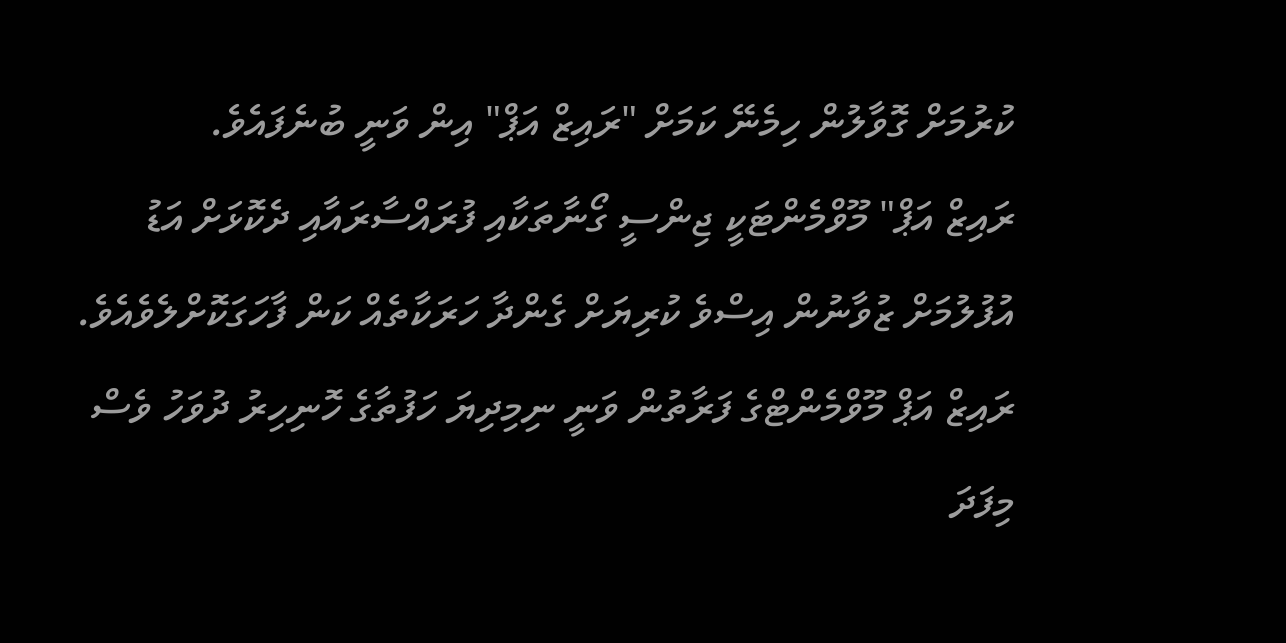ކުރުމަށް ގޮވާލުން ހިމެނޭ ކަމަށް "ރައިޒް އަޕް" އިން ވަނީ ބުނެފައެވެ.
ރައިޒް އަޕް" މޫވްމެންޓަކީ ޖިންސީ ގޯނާތަކާއި ފުރައްސާރައާއި ދެކޮޅަށް އަޑު އުފުލުމަށް ޒުވާނުން އިސްވެ ކުރިޔަށް ގެންދާ ހަރަކާތެއް ކަން ފާހަގަކޮށްލެވެއެވެ. ރައިޒް އަޕް މޫވްމެންޓްގެ ފަރާތުން ވަނީ ނިމިދިޔަ ހަފުތާގެ ހޮނިހިރު ދުވަހު ވެސް މިފަދަ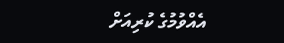އެއްވުމުގެ ކުރިއަށް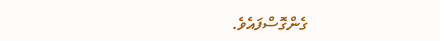ގެންގޮސްފައެވެ.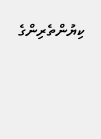ކިޔުންތެރިންގެ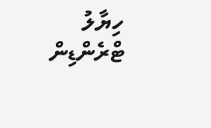ހިޔާލު
ޓްރެންޑިން